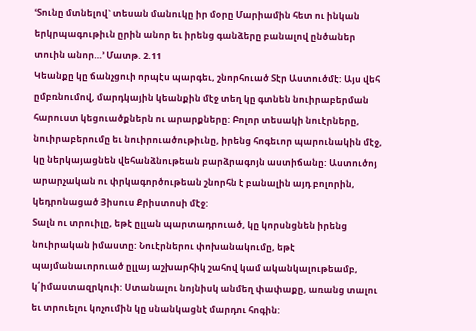ՙՏունը մտնելով` տեսան մանուկը իր մօրը Մարիամին հետ ու ինկան երկրպագութիւն ըրին անոր եւ իրենց գանձերը բանալով ընծաներ տուին անոր…՚ Մատթ. 2.11
Կեանքը կը ճանչցուի որպէս պարգեւ, շնորհուած Տէր Աստուծմէ: Այս վեհ ըմբռնումով, մարդկային կեանքին մէջ տեղ կը գտնեն նուիրաբերման հարուստ կեցուածքներն ու արարքները: Բոլոր տեսակի նուէրները, նուիրաբերումը եւ նուիրուածութիւնը, իրենց հոգեւոր պարունակին մէջ, կը ներկայացնեն վեհանձնութեան բարձրագոյն աստիճանը: Աստուծոյ արարչական ու փրկագործութեան շնորհն է բանալին այդ բոլորին, կեդրոնացած Յիսուս Քրիստոսի մէջ:
Տալն ու տրուիլը, եթէ ըլլան պարտադրուած, կը կորսնցնեն իրենց նուիրական իմաստը: Նուէրներու փոխանակումը, եթէ պայմանաւորուած ըլլայ աշխարհիկ շահով կամ ականկալութեամբ, կ՛իմաստազրկուի: Ստանալու նոյնիսկ անմեղ փափաքը, առանց տալու եւ տրուելու կոչումին կը սնանկացնէ մարդու հոգին: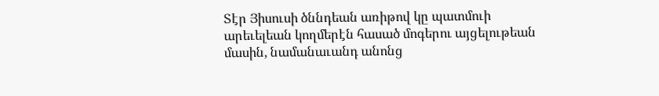Տէր Յիսուսի ծննդեան առիթով կը պատմուի արեւելեան կողմերէն հասած մոգերու այցելութեան մասին, նամանաւանդ անոնց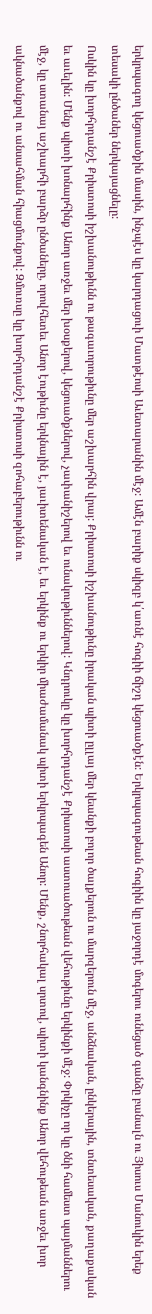երկրպագող կեցուածքին մասին, ինչպէս կը կարդացուի Մատթէոսի Աւետարանին մէջ: Ամէն բարիք սկիզբ կ՛առնէ հոգիի ճիշդ կեցուածքէն: Երկրպագութեան հոգիին կը յաջորդէ մոգերու ունեցած գանձը բանալն ու Յիսուս Մանուկին երեք տեսակի ընծաներ ներկայացնելը:
Ոսկին կը խորհրդանշէ Քրիստոսի իշխանութիւնն ու թագաւորութիւնը մեր աշխարհին վրայ: Քրիստոսի իշխանութիւնը իրական պիտի ըլլայ մեր կեանքի բոլոր ծալքերուն ու մարզերուն մէջ, անձնական, ընկերային, տնտեսական, քաղաքական եւ աւելին: Մենք պիտի խոնարհինք Անոր առջեւ մեր խօսքերով, կեցուածքներով, չափանիշերով եւ ունակութիւններով: Կնդրուկը կը խորհրդանշէ Քրիստոսի աստուածութեան վեհութիւնը երկինքի մէջ: Փրկիչը որ կը ծնի համեստ պայմաններու մէջ, կը ստանայ աշխարհի բարձր ընծաները, որովհետեւ Անոր էութիւնը երկնային է, յաւիտենական է, եւ երկինք ու երկիր միաժամանակ պիտի երկրպագեն Անոր: Մենք, շնորհակալ սրտով, պիտի կանգնինք Անոր վեհութեան առջեւ խոր ակնածանքով ու անսահման հիացմունքով: Զմուռսը կը խորհրդանշէ Քրիստոսի զոհաբերութիւնն ու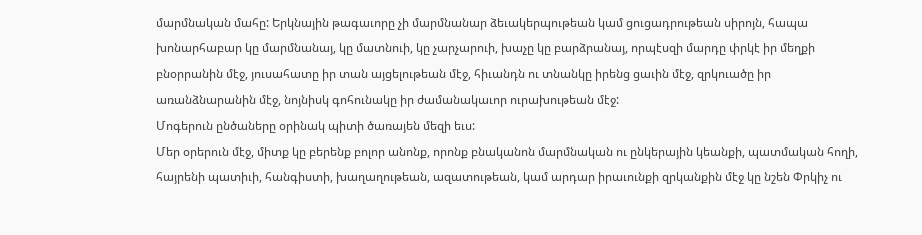մարմնական մահը: Երկնային թագաւորը չի մարմնանար ձեւակերպութեան կամ ցուցադրութեան սիրոյն, հապա խոնարհաբար կը մարմնանայ, կը մատնուի, կը չարչարուի, խաչը կը բարձրանայ, որպէսզի մարդը փրկէ իր մեղքի բնօրրանին մէջ, յուսահատը իր տան այցելութեան մէջ, հիւանդն ու տնանկը իրենց ցաւին մէջ, զրկուածը իր առանձնարանին մէջ, նոյնիսկ գոհունակը իր ժամանակաւոր ուրախութեան մէջ:
Մոգերուն ընծաները օրինակ պիտի ծառայեն մեզի եւս:
Մեր օրերուն մէջ, միտք կը բերենք բոլոր անոնք, որոնք բնականոն մարմնական ու ընկերային կեանքի, պատմական հողի, հայրենի պատիւի, հանգիստի, խաղաղութեան, ազատութեան, կամ արդար իրաւունքի զրկանքին մէջ կը նշեն Փրկիչ ու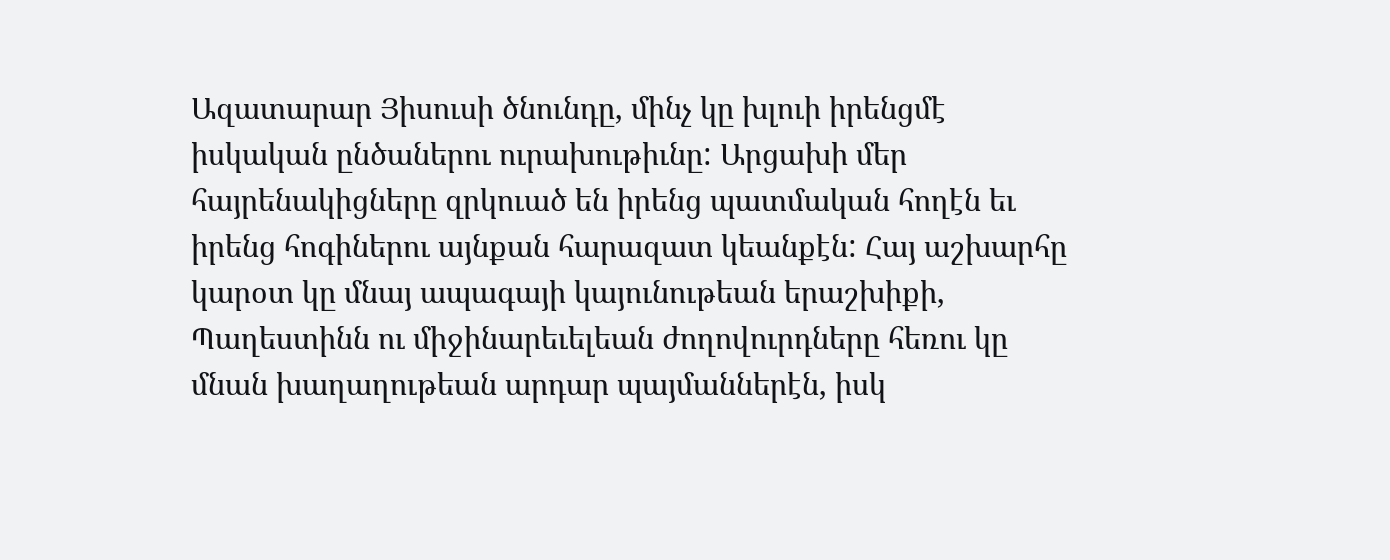Ազատարար Յիսուսի ծնունդը, մինչ կը խլուի իրենցմէ իսկական ընծաներու ուրախութիւնը: Արցախի մեր հայրենակիցները զրկուած են իրենց պատմական հողէն եւ իրենց հոգիներու այնքան հարազատ կեանքէն: Հայ աշխարհը կարօտ կը մնայ ապագայի կայունութեան երաշխիքի, Պաղեստինն ու միջինարեւելեան ժողովուրդները հեռու կը մնան խաղաղութեան արդար պայմաններէն, իսկ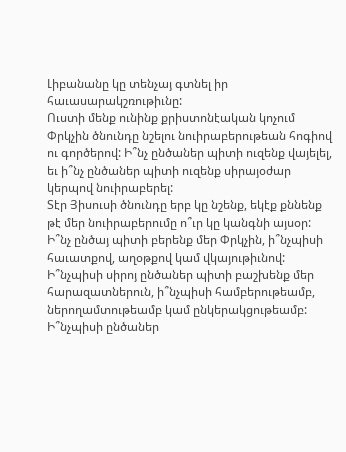Լիբանանը կը տենչայ գտնել իր հաւասարակշռութիւնը:
Ուստի մենք ունինք քրիստոնէական կոչում Փրկչին ծնունդը նշելու նուիրաբերութեան հոգիով ու գործերով: Ի՞նչ ընծաներ պիտի ուզենք վայելել, եւ ի՞նչ ընծաներ պիտի ուզենք սիրայօժար կերպով նուիրաբերել:
Տէր Յիսուսի ծնունդը երբ կը նշենք, եկէք քննենք թէ մեր նուիրաբերումը ո՞ւր կը կանգնի այսօր: Ի՞նչ ընծայ պիտի բերենք մեր Փրկչին, ի՞նչպիսի հաւատքով, աղօթքով կամ վկայութիւնով: Ի՞նչպիսի սիրոյ ընծաներ պիտի բաշխենք մեր հարազատներուն, ի՞նչպիսի համբերութեամբ, ներողամտութեամբ կամ ընկերակցութեամբ: Ի՞նչպիսի ընծաներ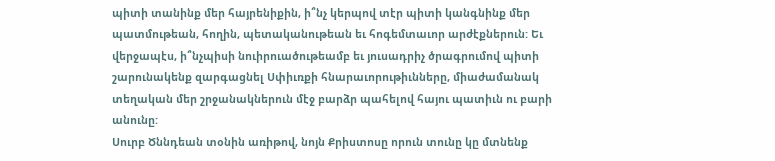պիտի տանինք մեր հայրենիքին, ի՞նչ կերպով տէր պիտի կանգնինք մեր պատմութեան, հողին, պետականութեան եւ հոգեմտաւոր արժէքներուն: Եւ վերջապէս, ի՞նչպիսի նուիրուածութեամբ եւ յուսադրիչ ծրագրումով պիտի շարունակենք զարգացնել Սփիւռքի հնարաւորութիւնները, միաժամանակ տեղական մեր շրջանակներուն մէջ բարձր պահելով հայու պատիւն ու բարի անունը:
Սուրբ Ծննդեան տօնին առիթով, նոյն Քրիստոսը որուն տունը կը մտնենք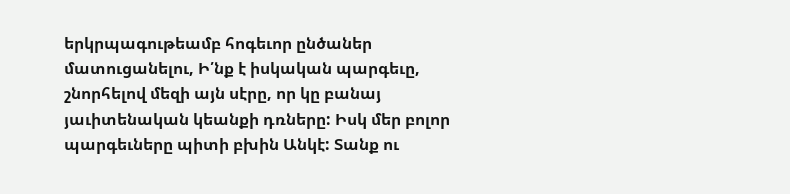երկրպագութեամբ հոգեւոր ընծաներ մատուցանելու, Ի՛նք է իսկական պարգեւը, շնորհելով մեզի այն սէրը, որ կը բանայ յաւիտենական կեանքի դռները: Իսկ մեր բոլոր պարգեւները պիտի բխին Անկէ: Տանք ու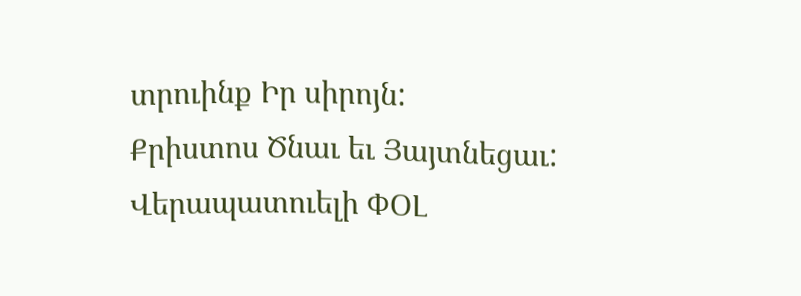տրուինք Իր սիրոյն:
Քրիստոս Ծնաւ եւ Յայտնեցաւ:
Վերապատուելի ՓՕԼ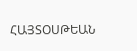ՀԱՅՏՕՍԹԵԱՆ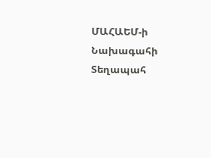ՄԱՀԱԵՄ-ի Նախագահի Տեղապահ